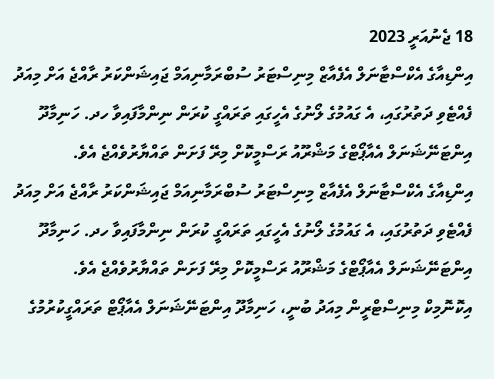18 ޖެނުއަރީ 2023
އިންޑިއާގެ އެކްސްޓާނަލް އެފެއާޒް މިނިސްޓަރު ސުބްރަމާނިއަމް ޖައިޝަންކަރު ރާއްޖެ އަށް މިއަދު ފެއްޓެވި ދަތުރުގައި، އެ ގައުމުގެ ލޯނުގެ އެހީގައި ތަރައްގީ ކުރަން ނިންމާފައިވާ ހދ. ހަނިމާދޫ އިންޓަނޭޝަނަލް އެއާޕޯޓްގެ މަޝްރޫއު ރަސްމީކޮށް މިރޭ ފަށަން ތައްޔާރުވެއްޖެ އެވެ.
އިންޑިއާގެ އެކްސްޓާނަލް އެފެއާޒް މިނިސްޓަރު ސުބްރަމާނިއަމް ޖައިޝަންކަރު ރާއްޖެ އަށް މިއަދު ފެއްޓެވި ދަތުރުގައި، އެ ގައުމުގެ ލޯނުގެ އެހީގައި ތަރައްގީ ކުރަން ނިންމާފައިވާ ހދ. ހަނިމާދޫ އިންޓަނޭޝަނަލް އެއާޕޯޓްގެ މަޝްރޫއު ރަސްމީކޮށް މިރޭ ފަށަން ތައްޔާރުވެއްޖެ އެވެ.
އިކޮނޮމިކް މިނިސްޓްރީން މިއަދު ބުނީ، ހަނިމާދޫ އިންޓަނޭޝަނަލް އެއާޕޯޓް ތަރައްގީކުރުމުގެ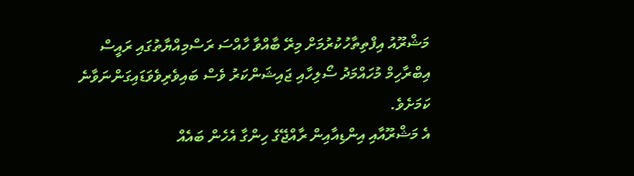މަޝްރޫއު އިފްތިތާހުކުރުމަށް މިރޭ ބާއްވާ ހާއްސަ ރަސްމިއްޔާތުގައި ރައީސް އިބްރާހިމް މުހައްމަދު ސޯލިހާއި ޖައިޝަންކަރު ވެސް ބައިވެރިވެވަޑައިގަންނަވާނެ ކަމަށެވެ.
އެ މަޝްރޫއާއި އިންޑިއާއިން ރާއްޖޭގެ ހިންގާ އެހެން ބައެއް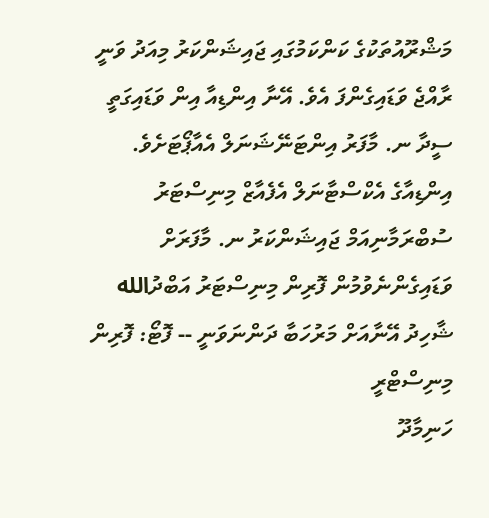މަޝްރޫއުތަކުގެ ކަންކަމުގައި ޖައިޝަންކަރު މިއަދު ވަނީ ރާއްޖެ ވަޑައިގެންފަ އެވެ. އޭނާ އިންޑިއާ އިން ވަޑައިގަތީ ސީދާ ނ. މާފަރު އިންޓަނޭޝަނަލް އެއާޕޯޓަށެވެ.
އިންޑިއާގެ އެކްސްޓާނަލް އެފެއާޒް މިނިސްޓަރު ސުބްރަމާނިއަމް ޖައިޝަންކަރު ނ. މާފަރަށް ވަޑައިގެންނެވުމުން ފޮރިން މިނިސްޓަރު އަބްދުالله ޝާހިދު އޭނާއަށް މަރުހަބާ ދަންނަވަނީ -- ފޮޓޯ: ފޮރިން މިނިސްޓްރީ
ހަނިމާދޫ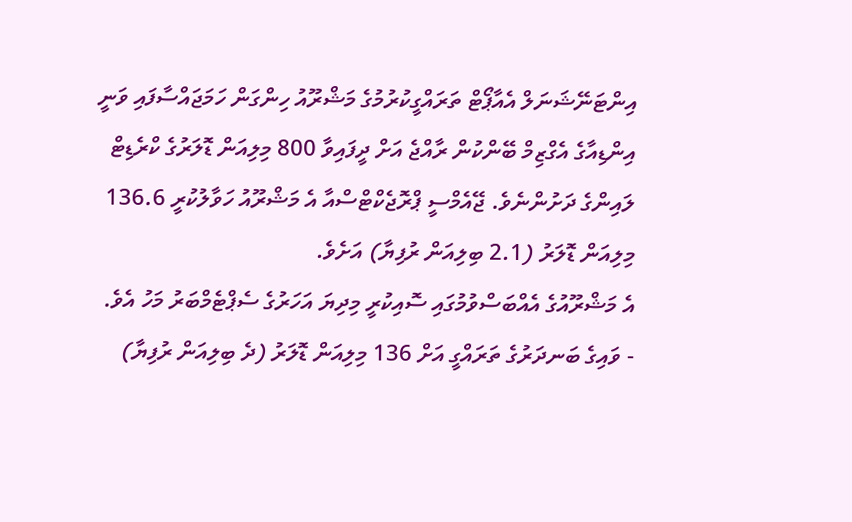އިންޓަނޭޝަނަލް އެއާޕޯޓް ތަރައްގީކުރުމުގެ މަޝްރޫއު ހިންގަން ހަމަޖައްސާފައި ވަނީ އިންޑިއާގެ އެގްޒިމް ބޭންކުން ރާއްޖެ އަށް ދީފައިވާ 800 މިލިއަން ޑޮލަރުގެ ކްރެޑިޓް ލައިންގެ ދަށުންނެވެ. ޖޭއެމްސީ ޕްރޮޖެކްޓްސްއާ އެ މަޝްރޫއު ހަވާލުކުރީ 136.6 މިލިއަން ޑޮލަރު (2.1 ބިލިއަން ރުފިޔާ) އަށެވެ.
އެ މަޝްރޫއުގެ އެއްބަސްވުމުގައި ސޮއިކުރީ މިދިޔަ އަހަރުގެ ސެޕްޓެމްބަރު މަހު އެވެ.
- ވައިގެ ބަނދަރުގެ ތަރައްގީ އަށް 136 މިލިއަން ޑޮލަރު (ދެ ބިލިއަން ރުފިޔާ)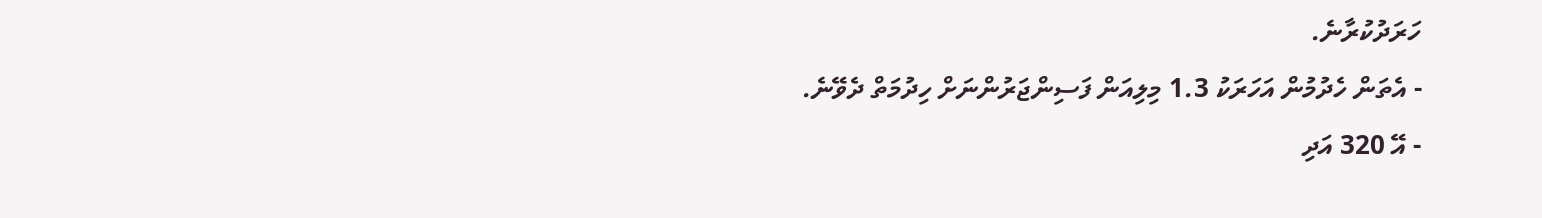ހަރަދުކުރާނެ.
- އެތަން ހެދުމުން އަހަރަކު 1.3 މިލިއަން ފަސިންޖަރުންނަށް ހިދުމަތް ދެވޭނެ.
- އޭ 320 އަދި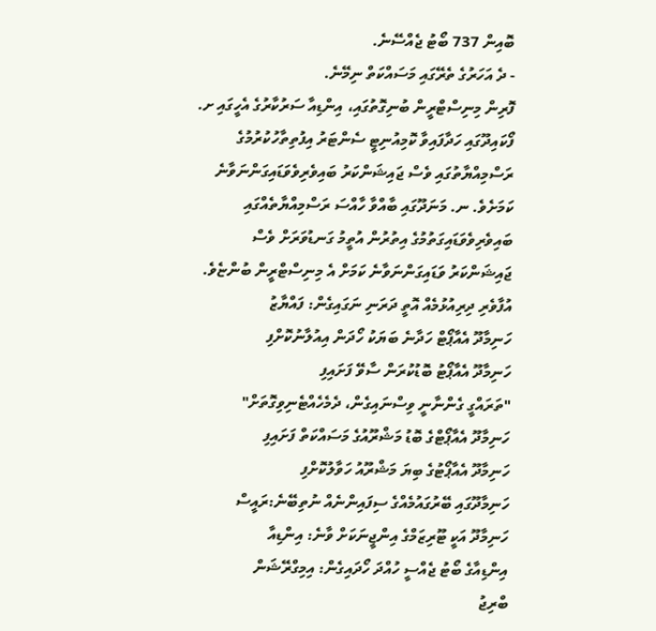ބޮއިން 737 ބޯޓު ޖެއްސޭނެ.
- ދެ އަހަރުގެ ތެރޭގައި މަސައްކަތް ނިމޭނެ.
ފޮރިން މިނިސްޓްރީން ބުނިގޮތުގައި، އިންޑިއާ ސަރުކާރުގެ އެހީގައި ށ. ފޯކައިދޫގައި ހަދާފައިވާ ކޮމިއުނިޓީ ސެންޓަރު އިފުތިތާހުކުރުމުގެ ރަސްމިއްޔާތުގައި ވެސް ޖައިޝަންކަރު ބައިވެރިވެވަޑައިގަންނަވާނެ ކަމަށެވެ. ނ. މަނަދޫގައި ބާއްވާ ހާއްސަ ރަސްމިއްޔާތެއްގައި ބައިވެރިވެވަޑައިގަތުމުގެ އިތުރުން އުތީމު ގަނޑުވަރަށް ވެސް ޖައިޝަންކަރު ވަޑައިގަންނަވާނެ ކަމަށް އެ މިނިސްޓްރީން ބުންޏެވެ.
އުފާވެރި ދިރިއުޅުމެއް އޮތީ ދަރަނި ނަގައިގެން: ފައްޔާޒު
ހަނިމާދޫ އެއާޕޯޓް ހަދާނެ ބަޔަކު ހޯދަން އިއުލާނުކޮށްފި
ހަނިމާދޫ އެއާޕޯޓު ބޮޑުކުރަން ސާވޭ ފަށައިފި
"ތަރައްގީ ގެންނާނީ ވިސްނައިގެން، ދެމެހެއްޓެނިވިގޮތަށް"
ހަނިމާދޫ އެއާޕޯޓްގެ ބޮޑު މަޝްރޫއުގެ މަސައްކަތް ފަށައިފި
ހަނިމާދޫ އެއާޕޯޓުގެ ބިޔަ މަޝްރޫއު ހަވާލުކޮށްފި
ހަނިމާދޫގައި ބޭރުގައުމެއްގެ ސިފައިންނެއް ނުތިބޭނެ:ރައީސް
ހަނިމާދޫ އަކީ ޓޫރިޒަމްގެ އިންޖީނަކަށް ވާނެ: އިންޑިއާ
އިންޑިއާގެ ބޯޓު ޖެއްސީ ހުއްދަ ހޯދައިގެން: އިމިގްރޭޝަން
ބްރިޖު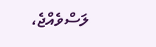ލަސްވެއްޖެ،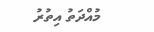މުއްދަތު އިތުރު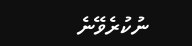ނުކުރެވޭނެ